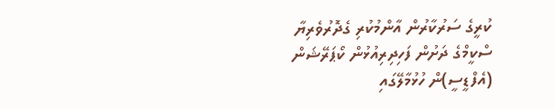ކުރީގެ ސަރުކާރުން އާންމުކުރި ގެދޮރުވެރިޔާ ސްކީމްގެ ދަށުން ފަހިދިރިއުޅުން ކޯޕަރޭޝަން (އެފްޑީސީ)ން ހުޅުމާލޭގައި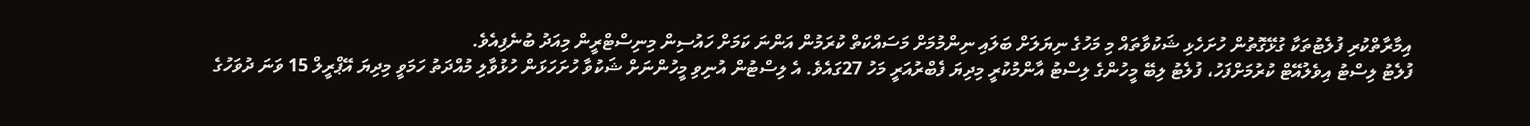އިމާރާތްކުރި ފުލެޓުތަކާ ގުޅޭގޮތުން ހުށަހެޅި ޝަކުވާތައް މި މަހުގެ ނިޔަލަށް ބަލައި ނިންމުމަށް މަސައްކަތް ކުރަމުން އަންނަ ކަމަށް ހައުސިން މިނިސްޓްރީން މިއަދު ބުނެފިއެވެ.
ފުލެޓު ލިސްޓު އިވެލުއޭޓް ކުރުމަށްފަހު، ފުލެޓު ލިބޭ މީހުންގެ ލިސްޓު އާންމުކުރީ މިދިޔަ ފެބްރުއަރީ މަހު 27ގައެވެ. އެ ލިސްޓުން އުނިވި މީހުންނަށް ޝަކުވާ ހުށަހަޅަން ހުޅުވާލި މުއްދަތު ހަމަވީ މިދިޔަ އޭޕްރީލް 15 ވަނަ ދުވަހުގެ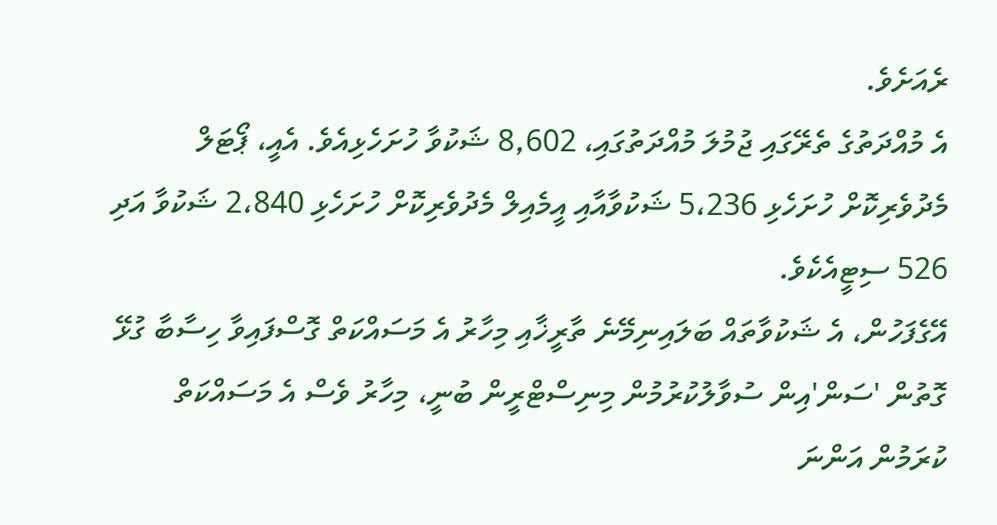ރެއަށެވެ.
އެ މުއްދަތުގެ ތެރޭގައި ޖުމުލަ މުއްދަތުގައި، 8,602 ޝަކުވާ ހުށަހެޅިއެވެ. އެއީ، ޕޯޓަލް މެދުވެރިކޮށް ހުށަހެޅި 5،236 ޝަކުވާއާއި އީމެއިލް މެދުވެރިކޮށް ހުށަހެޅި 2،840 ޝަކުވާ އަދި 526 ސިޓީއެކެވެ.
އޭގެފަހުން، އެ ޝަކުވާތައް ބަލައިނިމޭނެ ތާރީޚާއި މިހާރު އެ މަސައްކަތް ގޮސްފައިވާ ހިސާބާ ގުޅޭ ގޮތުން 'ސަން'އިން ސުވާލުކުރުމުން މިނިސްޓްރީން ބުނީ، މިހާރު ވެސް އެ މަސައްކަތް ކުރަމުން އަންނަ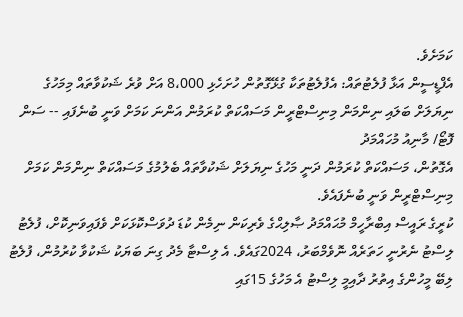ކަމަށެވެ.
އެފްޑީސީން އަޅާ ފުލެޓުތައް: އެފުލެޓުތަކާ ގުޅޭގޮތުން ހުށަހެޅި 8،000 އަށް ވުރެ ޝަކުވާތައް މިމަހުގެ ނިޔަލަށް ބަލައި ނިންމަން މިނިސްޓްރީން މަސައްކަތް ކުރަމުން އަންނަ ކަމަށް ވަނީ ބުނެފައި -- ސަން ފޮޓޯ/ މާނިއު މުހައްމަދު
އެގޮތުން، މަސައްކަތް ކުރަމުން ދަނީ މަހުގެ ނިޔަލަށް ޝަކުވާތައް ބެލުމުގެ މަސައްކަތް ނިންމަން ކަމަށް މިނިސްޓްރީން ވަނީ ބުނެފައެވެ.
ކުރީގެ ރައީސް އިބްރާހީމް މުޙައްމަދު ޞާލިޙްގެ ވެރިކަން ނިމެން ކުޑަ ދުވަސްކޮޅަކަށް ވެފައިވަނިކޮށް، ފުލެޓު ލިސްޓު ނެރުނީ ހަތަރެއް ނޮވެމްބަރު، 2024ގައެވެ. އެ ލިސްޓާ މެދު ގިނަ ބަޔަކު ޝަކުވާ ކުރުމުން، ފުލެޓު ލިބޭ މީހުންގެ އިތުރު ދާއިމީ ލިސްޓު އެ މަހުގެ 15ގައި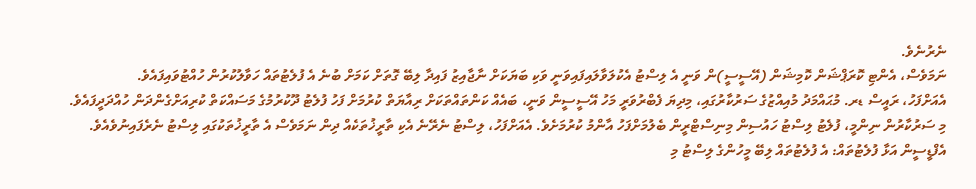ނެރުނެވެ.
ނަމަވެސް، އެންޓި ކޮރަޕްޝަން ކޮމިޝަން (އޭސީސީ)ން ވަނީ އެ ލިސްޓު އެކުލަވާލައިފައިވަނީ ވަކި ބަޔަކަށް ނާޖާއިޒު ފައިދާ ލިބޭ ގޮތަށް ކަމަށް ބުނެ އެ ފުލެޓުތައް ހަވާލުކުރުން ހުއްޓުވައިފައެވެ.
އެއަށްފަހު، ރައީސް ޑރ. މުޙައްމަދު މުއިއްޒުގެ ސަރުކާރުގައި، މިދިޔަ ފެބްރުވަރީ މަހު އޭސީސީން ވަނީ، ބައެއް ކަންތައްތަކަށް ރިއާޔަތް ކުރުމަށް ފަހު ފުލެޓު ދޫކުރުމުގެ މަސައްކަތް ކުރިއަށްގެންދަން ހުއްދަދީފައެވެ.
މި ސަރުކާރުން ނިންމީ، ފުލެޓު ލިސްޓު ހައުސިން މިނިސްޓްރީން ބެލުމަށްފަހު އާންމު ކުރުމަށެވެ. އެއަށްފަހު، ލިސްޓު ނެރޭނެ އެކި ތާރީޚުތަކެއް ދިން ނަމަވެސް އެ ތާރީޚުތަކުގައި ލިސްޓު ނެރެފައިނުވެއެވެ.
އެފްޑީސީން އަޅާ ފުލެޓުތައް: އެ ފުލެޓުތައް ލިބޭ މީހުންގެ ލިސްޓު މި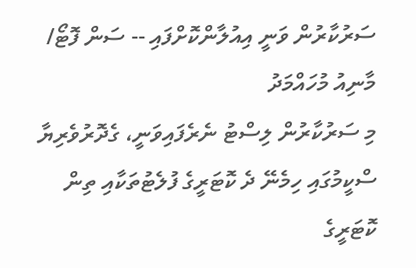ސަރުކާރުން ވަނީ އިއުލާންކޮށްފައި -- ސަން ފޮޓޯ/ މާނިއު މުހައްމަދު
މި ސަރުކާރުން ލިސްޓު ނެރެފައިވަނީ، ގެދޮރުވެރިޔާ ސްކީމުގައި ހިމެނޭ ދެ ކޮޓަރީގެ ފުލެޓުތަކާއި ތިން ކޮޓަރީގެ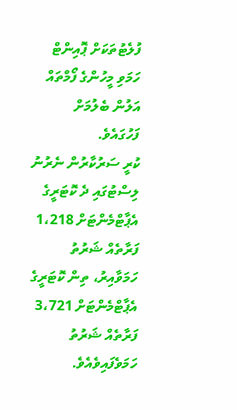ފުލެޓުތަކަށް ޕޮއިންޓް ހަމަވި މީހުންގެ ފޯމްތައް އަލުން ބެލުމަށް ފަހުގައެވެ.
ކުރީ ސަރުކާރުން ނެރުނު ލިސްޓުގައި ދެ ކޮޓަރީގެ އެޕާޓްމެންޓަށް 1،218 ފަރާތެއް ޝަރުތު ހަމަވާއިރު، ތިން ކޮޓަރީގެ އެޕާޓްމެންޓަށް 3،721 ފަރާތެއް ޝަރުތު ހަމަވެފައިވެއެވެ.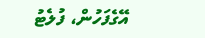އޭގެފަހުން، ފުލެޓު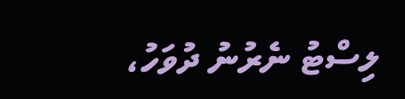ލިސްޓު ނެރުނު ދުވަހު،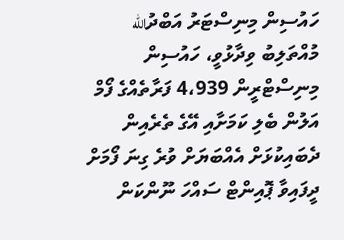ހައުސިން މިނިސްޓަރު އަބްދުالله މުއްތަލިބު ވިދާޅުވީ، ހައުސިން މިނިސްޓްރީން 4،939 ފަރާތެއްގެ ފޯމް އަލުން ބެލި ކަމަށާއި އޭގެ ތެރެއިން ދެބައިކުޅަށް އެއްބަޔަށް ވުރެ ގިނަ ފޯމަށް ދީފައިވާ ޕޮއިންޓް ސައްހަ ނޫންކަން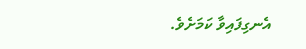އެނގިފައިވާ ކަމަށެވެ.